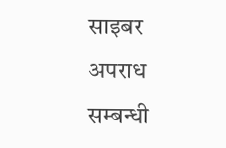साइबर अपराध सम्बन्धी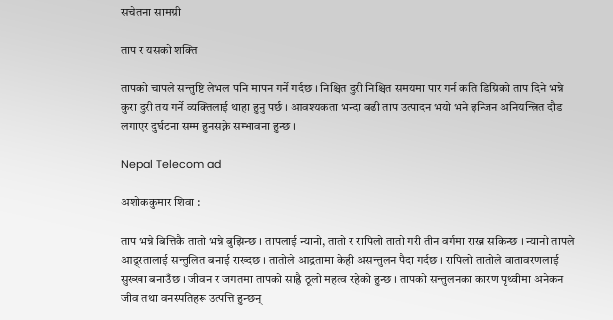सचेतना सामग्री

ताप र यसको शक्ति

तापको चापले सन्तुष्टि लेभल पनि मापन गर्ने गर्दछ । निश्चित दुरी निश्चित समयमा पार गर्न कति डिग्रिको ताप दिने भन्ने कुरा दुरी तय गर्ने व्यक्तिलाई थाहा हुनु पर्छ । आवश्यकता भन्दा बढी ताप उत्पादन भयो भने इन्जिन अनियन्त्रित दौड लगाएर दुर्घटना सम्म हुनसक्ने सम्भावना हुन्छ ।

Nepal Telecom ad

अशोककुमार शिवा :

ताप भन्ने बित्तिकै तातो भन्ने बुझिन्छ । तापलाई न्यानो, तातो र रापिलो तातो गरी तीन वर्गमा राख्न सकिन्छ । न्यानो तापले आद्र्रतालाई सन्तुलित बनाई राख्दछ । तातोले आद्रतामा केही असन्तुलन पैदा गर्दछ । रापिलो तातोले वातावरणलाई सुख्खा बनाउँछ । जीवन र जगतमा तापको साह्रै ठूलो महत्व रहेको हुन्छ । तापको सन्तुलनका कारण पृथ्वीमा अनेकन जीव तथा वनस्पतिहरू उत्पत्ति हुन्छन्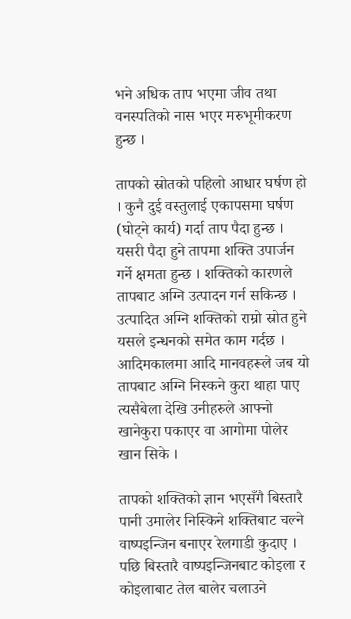भने अधिक ताप भएमा जीव तथा वनस्पतिको नास भएर मरुभूमीकरण हुन्छ ।

तापको स्रोतको पहिलो आधार घर्षण हो । कुनै दुई वस्तुलाई एकापसमा घर्षण (घोट्ने कार्य) गर्दा ताप पैदा हुन्छ । यसरी पैदा हुने तापमा शक्ति उपार्जन गर्ने क्षमता हुन्छ । शक्तिको कारणले तापबाट अग्नि उत्पादन गर्न सकिन्छ । उत्पादित अग्नि शक्तिको राम्रो स्रोत हुने यसले इन्धनको समेत काम गर्दछ । आदिमकालमा आदि मानवहरूले जब यो तापबाट अग्नि निस्कने कुरा थाहा पाए त्यसैबेला देखि उनीहरुले आफ्नो खानेकुरा पकाएर वा आगोमा पोलेर खान सिके ।

तापको शक्तिको ज्ञान भएसँगै बिस्तारै पानी उमालेर निस्किने शक्तिबाट चल्ने वाष्पइन्जिन बनाएर रेलगाडी कुदाए । पछि बिस्तारै वाष्पइन्जिनबाट कोइला र कोइलाबाट तेल बालेर चलाउने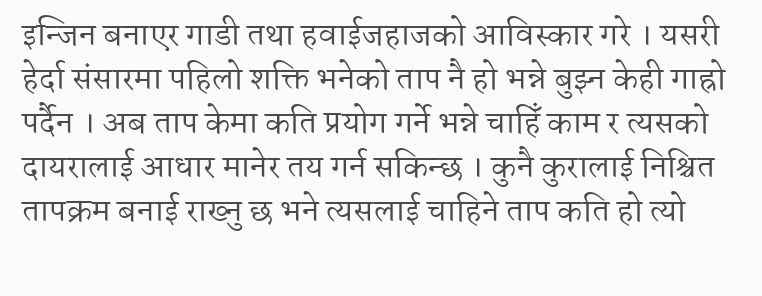इन्जिन बनाएर गाडी तथा हवाईजहाजको आविस्कार गरे । यसरी हेर्दा संसारमा पहिलो शक्ति भनेको ताप नै हो भन्ने बुझ्न केही गाह्रो पर्दैन । अब ताप केमा कति प्रयोग गर्ने भन्ने चाहिँ काम र त्यसको दायरालाई आधार मानेर तय गर्न सकिन्छ । कुनै कुरालाई निश्चित तापक्रम बनाई राख्नु छ भने त्यसलाई चाहिने ताप कति हो त्यो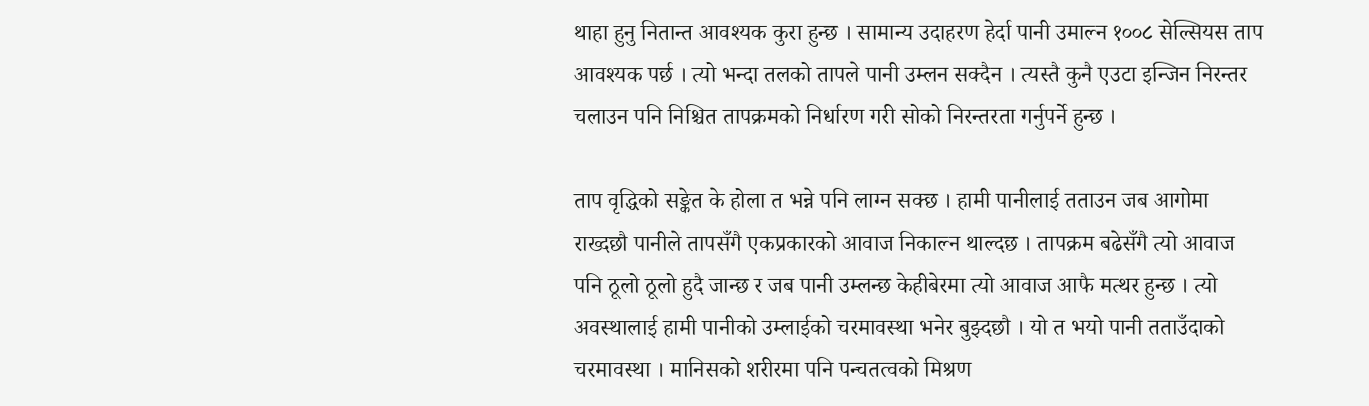थाहा हुनु नितान्त आवश्यक कुरा हुन्छ । सामान्य उदाहरण हेर्दा पानी उमाल्न १००८ सेल्सियस ताप आवश्यक पर्छ । त्यो भन्दा तलको तापले पानी उम्लन सक्दैन । त्यस्तै कुनै एउटा इन्जिन निरन्तर चलाउन पनि निश्चित तापक्रमको निर्धारण गरी सोको निरन्तरता गर्नुपर्ने हुन्छ ।

ताप वृद्धिको सङ्केत के होला त भन्ने पनि लाग्न सक्छ । हामी पानीलाई तताउन जब आगोमा राख्दछौ पानीले तापसँगै एकप्रकारको आवाज निकाल्न थाल्दछ । तापक्रम बढेसँगै त्यो आवाज पनि ठूलो ठूलो हुदै जान्छ र जब पानी उम्लन्छ केहीबेरमा त्यो आवाज आफै मत्थर हुन्छ । त्यो अवस्थालाई हामी पानीको उम्लाईको चरमावस्था भनेर बुझ्दछौ । यो त भयो पानी तताउँदाको चरमावस्था । मानिसको शरीरमा पनि पन्चतत्वको मिश्रण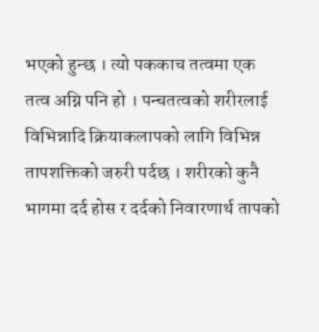भएको हुन्छ । त्यो पककाच तत्वमा एक तत्व अग्नि पनि हो । पन्चतत्वको शरीरलाई विभिन्नादि क्रियाकलापको लागि विभिन्न तापशक्तिको जरुरी पर्दछ । शरीरको कुनै भागमा दर्द होस र दर्दको निवारणार्थ तापको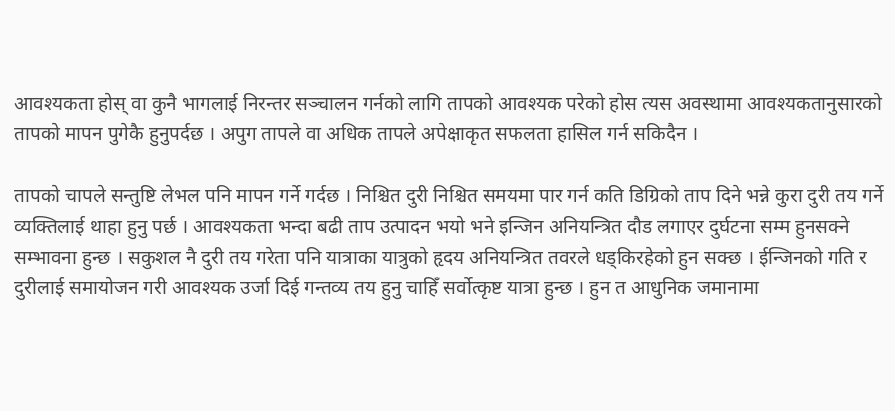आवश्यकता होस् वा कुनै भागलाई निरन्तर सञ्चालन गर्नको लागि तापको आवश्यक परेको होस त्यस अवस्थामा आवश्यकतानुसारको तापको मापन पुगेकै हुनुपर्दछ । अपुग तापले वा अधिक तापले अपेक्षाकृत सफलता हासिल गर्न सकिदैन ।

तापको चापले सन्तुष्टि लेभल पनि मापन गर्ने गर्दछ । निश्चित दुरी निश्चित समयमा पार गर्न कति डिग्रिको ताप दिने भन्ने कुरा दुरी तय गर्ने व्यक्तिलाई थाहा हुनु पर्छ । आवश्यकता भन्दा बढी ताप उत्पादन भयो भने इन्जिन अनियन्त्रित दौड लगाएर दुर्घटना सम्म हुनसक्ने सम्भावना हुन्छ । सकुशल नै दुरी तय गरेता पनि यात्राका यात्रुको हृदय अनियन्त्रित तवरले धड्किरहेको हुन सक्छ । ईन्जिनको गति र दुरीलाई समायोजन गरी आवश्यक उर्जा दिई गन्तव्य तय हुनु चाहिँ सर्वोत्कृष्ट यात्रा हुन्छ । हुन त आधुनिक जमानामा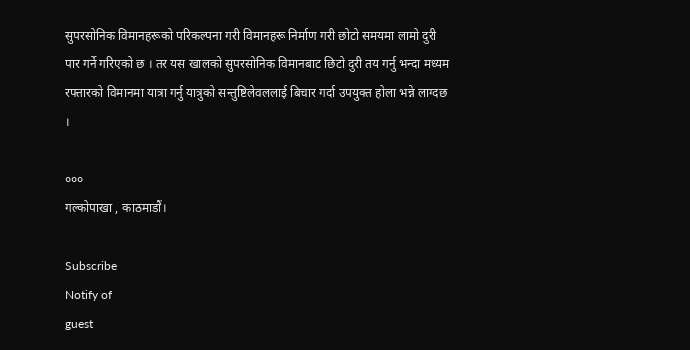सुपरसोनिक विमानहरूको परिकल्पना गरी विमानहरू निर्माण गरी छोटो समयमा लामो दुरी पार गर्ने गरिएको छ । तर यस खालको सुपरसोनिक विमानबाट छिटो दुरी तय गर्नु भन्दा मध्यम रफ्तारको विमानमा यात्रा गर्नु यात्रुको सन्तुष्टिलेवललाई बिचार गर्दा उपयुक्त होला भन्ने लाग्दछ ।

०००
गल्कोपाखा , काठमाडौं।

Subscribe
Notify of
guest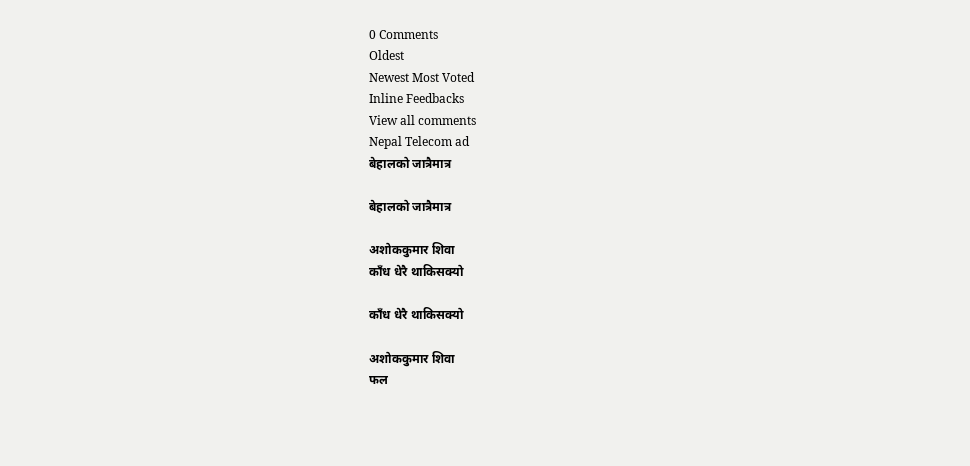0 Comments
Oldest
Newest Most Voted
Inline Feedbacks
View all comments
Nepal Telecom ad
बेहालको जात्रैमात्र

बेहालको जात्रैमात्र

अशोककुमार शिवा
काँध धेरै थाकिसक्यो

काँध धेरै थाकिसक्यो

अशोककुमार शिवा
फल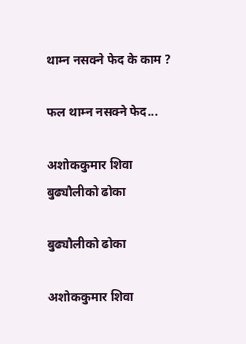थाम्न नसक्ने फेद के काम ?

फल थाम्न नसक्ने फेद...

अशोककुमार शिवा
बुढ्यौलीको ढोका

बुढ्यौलीको ढोका

अशोककुमार शिवा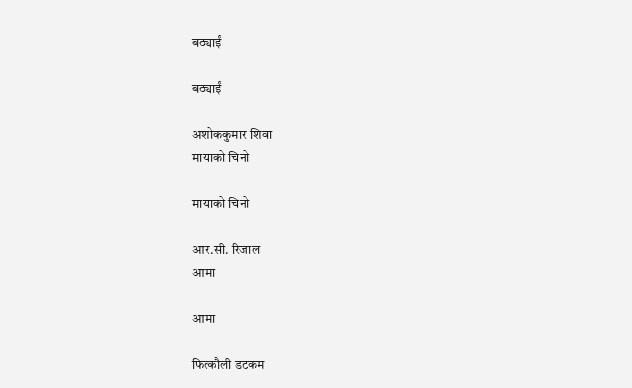बठ्याईं

बठ्याईं

अशोककुमार शिवा
मायाको चिनो

मायाको चिनो

आर.सी. रिजाल
आमा

आमा

फित्कौली डटकम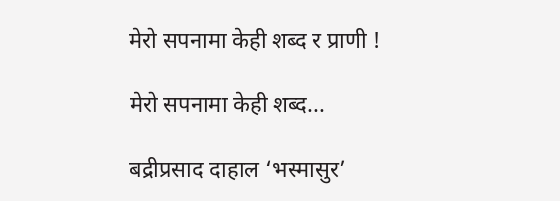मेरो सपनामा केही शब्द र प्राणी !

मेरो सपनामा केही शब्द...

बद्रीप्रसाद दाहाल ‘भस्मासुर’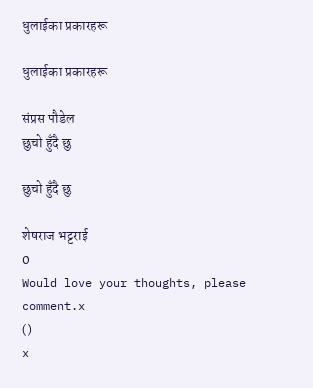धुलाईका प्रकारहरू

धुलाईका प्रकारहरू

संप्रस पौडेल
छुचो हुँदै छु

छुचो हुँदै छु

शेषराज भट्टराई
0
Would love your thoughts, please comment.x
()
x